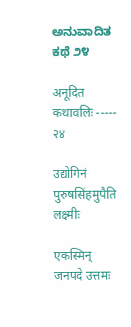ಅನುವಾದಿತ ಕಥೆ ೨೪

अनूदित कथावलिः ----- २४

उद्योगिनं पुरुषसिंहमुपैति लक्ष्मीः

एकस्मिन् जनपदे उत्तमः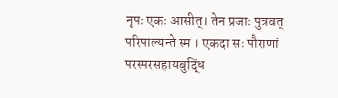नृपः एकः आसीत्। तेन प्रजाः पुत्रवत् परिपाल्यन्ते स्म । एकदा सः पौराणां परस्परसहायबुद्धिं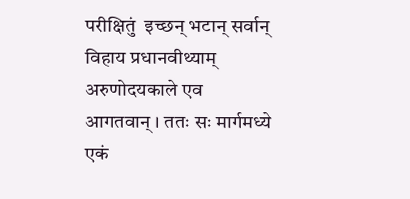परीक्षितुं  इच्छन् भटान् सर्वान् विहाय प्रधानवीथ्याम् अरुणोदयकाले एव आगतवान् । ततः सः मार्गमध्ये एकं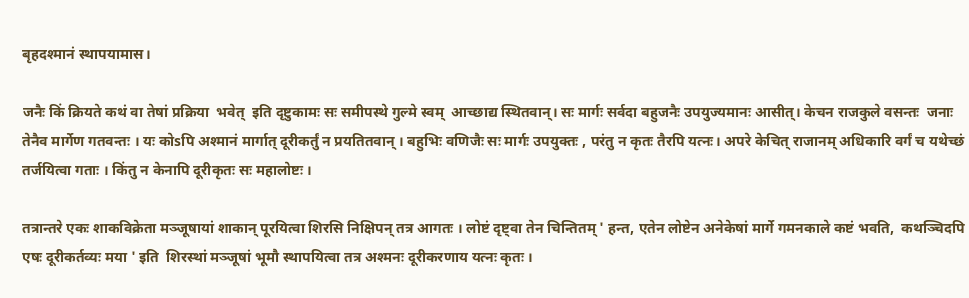बृहदश्मानं स्थापयामास।

जनैः किं क्रियते कथं वा तेषां प्रक्रिया  भवेत्  इति दृष्टुकामः सः समीपस्थे गुल्मे स्वम्  आच्छाद्य स्थितवान्। सः मार्गः सर्वदा बहुजनैः उपयुज्यमानः आसीत्। केचन राजकुले वसन्तः  जनाः तेनैव मार्गेण गतवन्तः । यः कोsपि अश्मानं मार्गात् दूरीकर्तुं न प्रयतितवान् । बहुभिः वणिजैः सः मार्गः उपयुक्तः , परंतु न कृतः तैरपि यत्नः। अपरे केचित् राजानम् अधिकारि वर्गं च यथेच्छं तर्जयित्वा गताः । किंतु न केनापि दूरीकृतः सः महालोष्टः ।

तत्रान्तरे एकः शाकविक्रेता मञ्जूषायां शाकान् पूरयित्वा शिरसि निक्षिपन् तत्र आगतः । लोष्टं दृष्ट्वा तेन चिन्तितम् ' हन्त, एतेन लोष्टेन अनेकेषां मार्गे गमनकाले कष्टं भवति,  कथञ्चिदपि एषः दूरीकर्तव्यः मया ' इति  शिरस्थां मञ्जूषां भूमौ स्थापयित्वा तत्र अश्मनः दूरीकरणाय यत्नः कृतः ।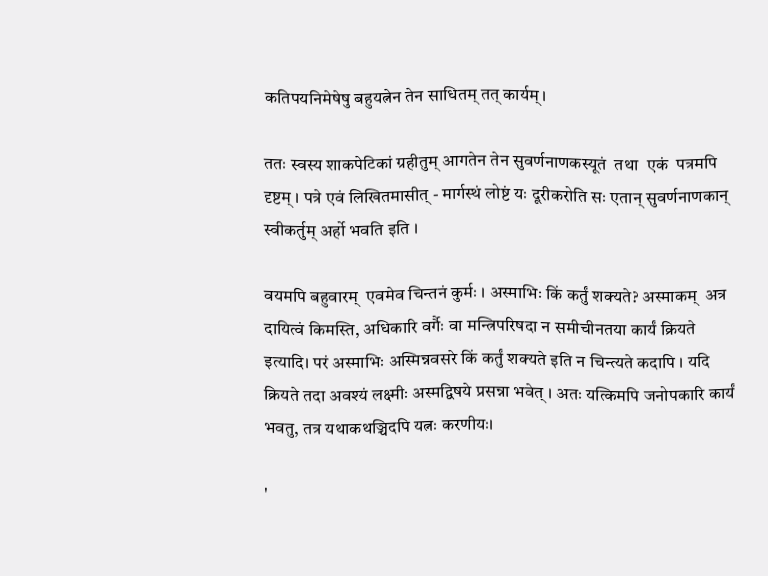कतिपयनिमेषेषु बहुयत्नेन तेन साधितम् तत् कार्यम्।

ततः स्वस्य शाकपेटिकां ग्रहीतुम् आगतेन तेन सुवर्णनाणकस्यूतं  तथा  एकं  पत्रमपि दृष्टम् । पत्रे एवं लिखितमासीत् - मार्गस्थं लोष्टं यः दूरीकरोति सः एतान् सुवर्णनाणकान् स्वीकर्तुम् अर्हो भवति इति ।

वयमपि बहुवारम्  एवमेव चिन्तनं कुर्मः । अस्माभिः किं कर्तुं शक्यते? अस्माकम्  अत्र  दायित्वं किमस्ति, अधिकारि वर्गैः वा मन्त्रिपरिषदा न समीचीनतया कार्यं क्रियते इत्यादि। परं अस्माभिः अस्मिन्नवसरे किं कर्तुं शक्यते इति न चिन्त्यते कदापि । यदि क्रियते तदा अवश्यं लक्ष्मीः अस्मद्विषये प्रसन्ना भवेत् । अतः यत्किमपि जनोपकारि कार्यं भवतु, तत्र यथाकथञ्चिदपि यत्नः करणीयः।

'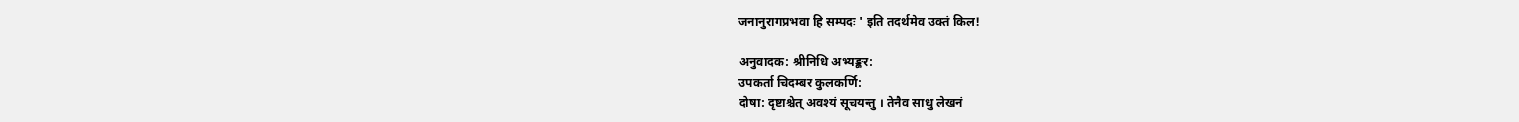जनानुरागप्रभवा हि सम्पदः ' इति तदर्थमेव उक्तं किल!

अनुवादक: श्रीनिधि अभ्यङ्कर:
उपकर्ता चिदम्बर कुलकर्णि:
दोषा: दृष्टाश्चेत् अवश्यं सूचयन्तु । तेनैव साधु लेखनं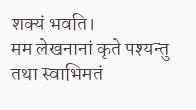शक्यं भवति।
मम लेखनानां कृते पश्यन्तु तथा स्वाभिमतं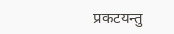प्रकटयन्तु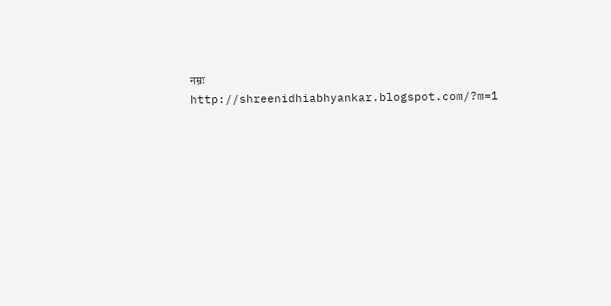नम्रः
http://shreenidhiabhyankar.blogspot.com/?m=1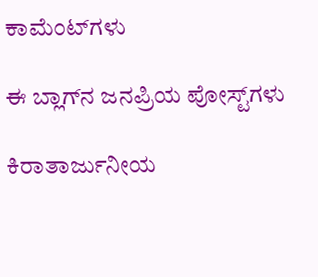ಕಾಮೆಂಟ್‌ಗಳು

ಈ ಬ್ಲಾಗ್‌ನ ಜನಪ್ರಿಯ ಪೋಸ್ಟ್‌ಗಳು

ಕಿರಾತಾರ್ಜುನೀಯ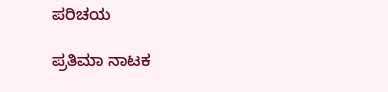ಪರಿಚಯ

ಪ್ರತಿಮಾ ನಾಟಕ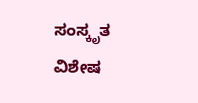ಸಂಸ್ಕೃತ ವಿಶೇಷ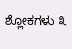ಶ್ಲೋಕಗಳು ೩